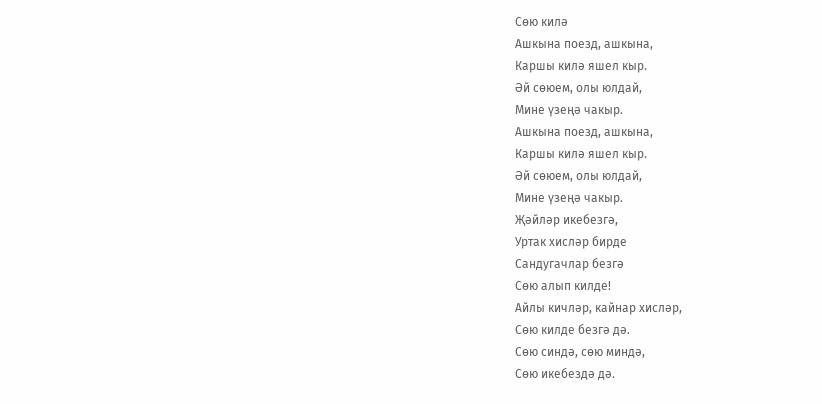Сөю килә
Ашкына поезд, ашкына,
Каршы килә яшел кыр.
Әй сөюем, олы юлдай,
Мине үзеңә чакыр.
Ашкына поезд, ашкына,
Каршы килә яшел кыр.
Әй сөюем, олы юлдай,
Мине үзеңә чакыр.
Җәйләр икебезгә,
Уртак хисләр бирде
Сандугачлар безгә
Сөю алып килде!
Айлы кичләр, кайнар хисләр,
Сөю килде безгә дә.
Сөю синдә, сөю миндә,
Сөю икебездә дә.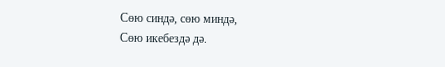Сөю синдә, сөю миндә,
Сөю икебездә дә.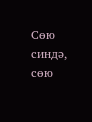Сөю синдә, сөю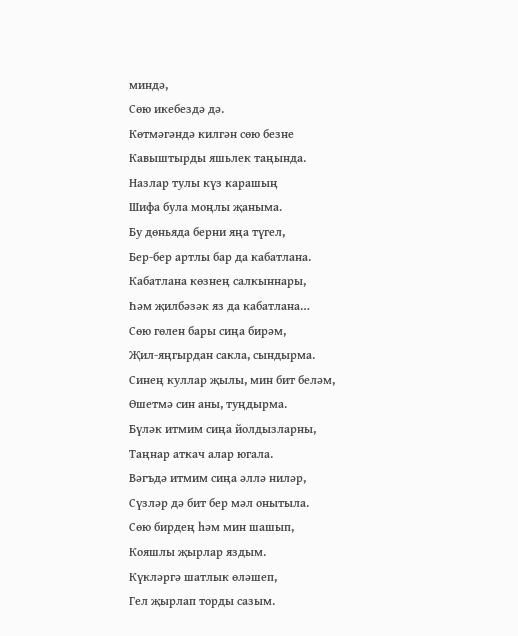миндә,
Сөю икебездә дә.
Көтмәгәндә килгән сөю безне
Кавыштырды яшьлек таңында.
Назлар тулы күз карашың
Шифа була моңлы җаныма.
Бу дөньяда берни яңа түгел,
Бер-бер артлы бар да кабатлана.
Кабатлана көзнең салкыннары,
Һәм җилбәзәк яз да кабатлана…
Сөю гөлен бары сиңа бирәм,
Җил-яңгырдан сакла, сындырма.
Синең куллар җылы, мин бит беләм,
Өшетмә син аны, туңдырма.
Бүләк итмим сиңа йолдызларны,
Таңнар аткач алар югала.
Вәгъдә итмим сиңа әллә ниләр,
Сүзләр дә бит бер мәл онытыла.
Сөю бирдең һәм мин шашып,
Кояшлы җырлар яздым.
Күкләргә шатлык өләшеп,
Гел җырлап торды сазым.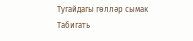Тугайдагы гөлләр сымак
Табигать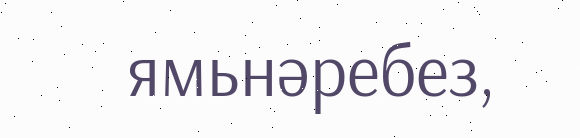ямьнәребез,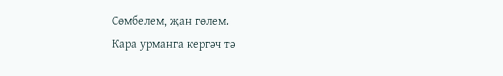Сөмбелем, җан гөлем.
Кара урманга кергәч тә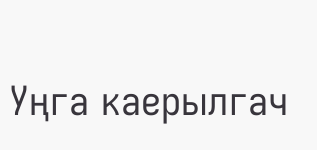Уңга каерылгач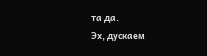та да.
Эх, дускаем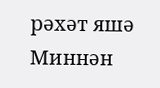рәхәт яшә
Миннән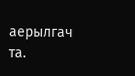аерылгач та.